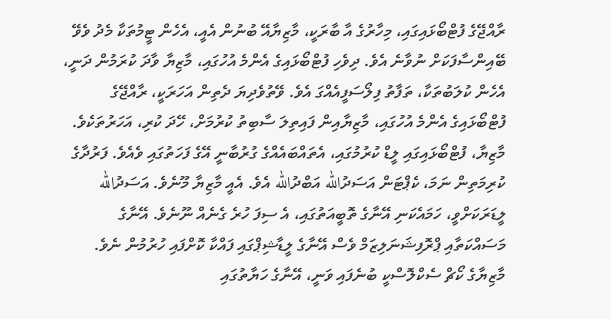ރާއްޖޭގެ ފުޓްބޯޅައިގައި، މިހާރުގެ އާ ބާރަކީ، މާޒިޔާއޭ ބުނުން އެއީ، އެހެން ޓީމުތަކާ މެދު ވެވޭ ބޭއިންސާފަކަށް ނުވާނެ އެވެ. ދިވެހި ފުޓްބޯޅައިގެ އެންމެ އުހުގައި، މާޒިޔާ ވާދަ ކުރަމުން ދަނީ، އެހެން ކުލަބުތަކާ، ތަފާތު ފިލޯސަފީއެއްގަ އެވެ. ވޭތުވެދިޔަ ދެތިން އަހަރަކީ، ރާއްޖޭގެ ފުޓްބޯޅައިގެ އެންމެ އުހުގައި، މާޒިޔާއިން ފައިތިލަ ސާބިތު ކުރުމަށް، ހޭދަ ކުރި، އަހަރުތަކެވެ.
މާޒިޔާ، ފުޓްބޯޅައިގައި ލީޑް ކުރުމުގައި، އެތައްބައެއްގެ ގުރުބާނީ އޭގެ ފަހަތުގައި ވެއެވެ. ފަރުދާގެ ކުރިމަތިން ނަމަ، ކެޕްޓަން އަސަދުالله އަބްދުالله އެވެ. އެއީ މާޒިޔާ މޫނެވެ. އަސަދުالله ލީޑަރަކަށްވީ، ހަމައެކަނި އޭނާގެ ތޮބީއަތުގައި، އެ ސިފަ ހުރެ ގެނެއް ނޫނެވެ. އޭނާގެ މަސައްކަތާއި ޕްރޮފިޝަނަލިޒަމް ވެސް އޭނާގެ ލީޑާޝިޕްގައި ފައްކާ ކޮށްފައި ހުރުމުން ނެވެ.
މާޒިޔާގެ ކޯޗް ސެކްލޮސްކީ ބުނެފައި ވަނީ، އޭނާގެ ހަޔާތުގައި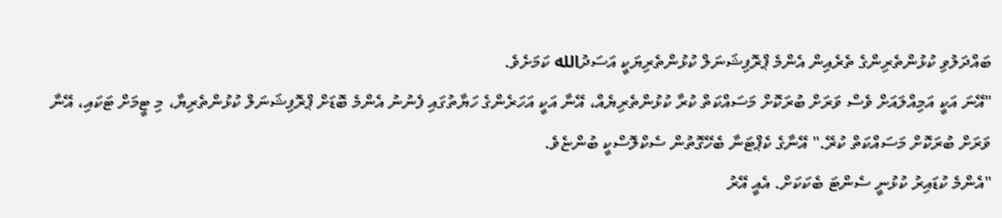ބައްދަލުވި ކުޅުންތެރިންގެ ތެރެއިން އެންމެ ޕްރޮފިޝަނަލް ކުޅުންތެރިޔަކީ އަސަދުالله ކަމަށެވެ.
"އޭނަ އަކީ އަމިއްލައަށް ވެސް ވަރަށް ބުރަކޮށް މަސައްކަތް ކުރާ ކުޅުންތެރިޔެއް، އޭނާ އަކީ އަހަރެންގެ ހަޔާތުގައި ފެނުނު އެންމެ ބޮޑަށް ޕްރޮފިޝަނަލް ކުޅުންތެރިޔާ، މި ޓީމަށް ޓަކައި، އޭނާ ވަރަށް ބުރަކޮށް މަސައްކަތް ކުރޭ." އޭނާގެ ކެޕްޓަނާ ބެހޭގޮތުން ސެކްލޮސްކީ ބުންޏެވެ.
"އެންމެ ކުޑައިރު ކުޅުނީ ސެންޓަ ބެކަކަށް. އެއީ އޭރު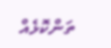ތަންކޮޅެއް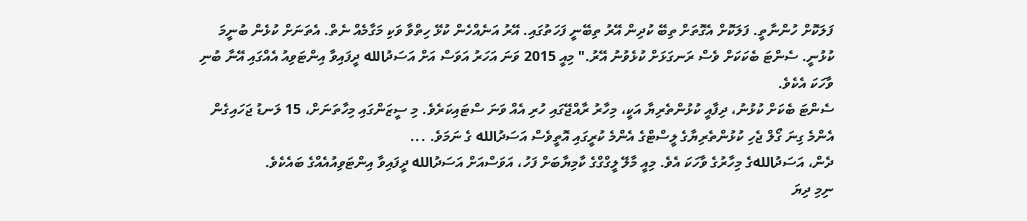ފަލަކޮށް ހުންނާތީ. ފަލަކޮށް އެގޮތަށް ތިބޭ ކުދިން އޭރު ތިބޭނީ ފަހަތުގައި. އޭރު އަނެއްހެން ކުޅޭ ހިތްވާ ވަކި މަގާމެއް ނެތް. އެތަނަށް ކުޅެން ބުނީމަ ކުޅުނީ. ސެންޓަ ބެކަކަށް ވެސް ރަނގަޅަށް ކުޅެވުނު އޭރު." މިއީ 2015 ވަނަ އަހަރު އަވަސް އަށް އަސަދުالله ދީފައިވާ އިންޓަވިއު އެއްގައި އޭނާ ބުނި ވާހަކަ އެކެވެ.
ސެންޓަ ބެކަށް ކުޅުނު، ދިފާއީ ކުޅުންތެރިޔާ އަކީ، މިހާރު ރާއްޖޭގައި ހުރި އެއް ވަނަ ސްޓައިކަރެވެ. މި ސީޒަންގައި މިހާތަނަށް، 15 ލަނޑު ޖަހައިގެން އެންމެ ގިނަ ގޯލް ޖެހި ކުޅުންތެރިޔާގެ ލީސްޓްގެ އެންމެ ކުރީގައި އޮތީވެސް އަސަދުالله ގެ ނަމަވެ. ...
ދެން، އަސަދުاللهގެ މިހާރުގެ ވާހަކަ އެވެ. މިއީ މާލޭ ލީގްގްގެ ކާމިޔާބަށް ފަހު، އަވަސްއަށް އަސަދުالله ދީފައިވާ އިންޓަވިއުއެއްގެ ބައެކެވެ.
ނިމި ދިޔަ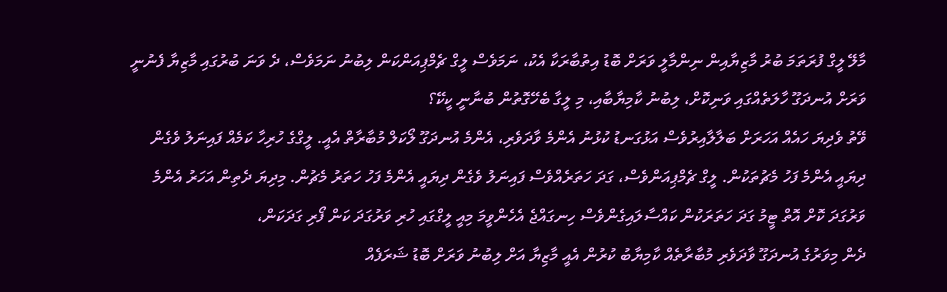މާލޭ ލީގް ފުރަތަމަ ބުރު މާޒިޔާއިން ނިންމާލީ ވަރަށް ބޮޑު އިތުބާރަކާ އެކު، ނަމަވެސް ލީގް ޗެމްޕިއަންކަން ލިބުނު ނަމަވެސް، ދެ ވަނަ ބުރުގައި މާޒިޔާ ފެނުނީ ވަރަށް އުނދަގޫ ހާލަތެއްގައި ވަނިކޮށް، ލިބުނު ކާމިޔާބާއި، މި ލީގާ ބެހޭގޮތުން ބުނާނީ ކީކޭ؟
ވޭތު ވެދިޔަ ހައެއް އަހަރަށް ބަލާލާއިރުވެސް އަޅުގަނޑު ކުޅުނު އެންމެ ވާދަވެރި، އެންމެ އުނދަގޫ ލޯކަލް މުބާރާތް އެއީ. ލީގްގެ ހުރިހާ ކަމެއް ފައިނަލު ވެގެން ދިޔައީ އެންމެ ފަހު މެޗުތަކުން. ލީގް ޗެމްޕިއަންވެސް، ގަދަ ހަތަރެއްވެސް ފައިނަލު ވެގެން ދިޔައީ އެންމެ ފަހު ހަތަރު މެޗުން. މިދިޔަ ދެތިން އަހަރު އެންމެ ވަރުގަދަ ކޮށް އޮތް ޓީމު ގަދަ ހަތަރަކުން ކައްސާލައިގެންވެސް ހިނގައްޖެ އެހެންވީމަ މިއީ ލީގްގައި ހުރި ވަރުގަދަ ކަން ފޯރި ގަދަކަން،
ދެން މިވަރުގެ އުނދަގޫ ވާދަވެރި މުބާރާތެއް ކާމިޔާބު ކުރުން އެއީ މާޒިޔާ އަށް ލިބުނު ވަރަށް ބޮޑު ޝަރަފެއް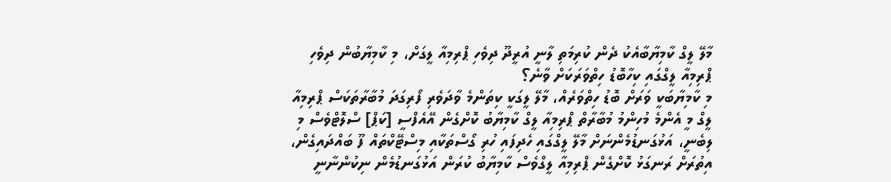މާލޭ ލީގް ކާމިޔާބާއެކު ދެން ކުރިމަތި ލާނީ އުރީދޫ ދިވެހި ޕްރިމިއާ ލީގަށް، މި ކާމިޔާބުން ދިވެހި ޕްރިމިއާ ލީގްގައި ކިހާބޮޑު ހިތްވަރަކަށް ވާނެ؟
މި ކާމިޔާބަކީ ވަރަށް ބޮޑު ހިތްވަރެއް، މާލޭ ލީގަކީ ކިތަންމެ ވާދަވެރި ފޯރިގަދަ މުބާރާތަކަސް ޕްރިމިއާ ލީގް މީ އެންމެ މުހިންމު މުބާރާތް ޕްރިމިއާ ލީގް ކާމިޔާބު ކޮށްގެން އޭއެފްސީ [ކަޕް] ސްލޮޓްވެސް މި ލިބެނީ، އަޅުގަނޑުމެންނަށް މާލޭ ލީގްގައި ހެދިފައި ހުރި ގޯސްތަކާއި މިސްޓޭކްތައް ފޫ ބައްދައިގެން، އިތުރަށް ރަނގަޅު ކޮށްގެން ޕްރިމިއާ ލީގްވެސް ކާމިޔާބު ކުރަން އަޅުގަނޑުމެން ނިކުންނާނީ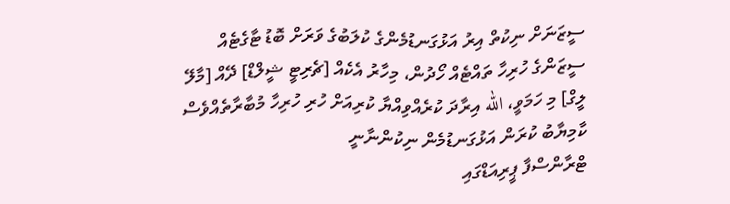ސީޒަނަށް ނިކުތް އިރު އަޅުގަނޑުމެންގެ ކުލަބުގެ ވަރަށް ބޮޑު ޓާގެޓެއް ސީޒަންގެ ހުރިހާ ތައްޓެއް ހޯދުން، މިހާރު އެކެއް [ޗެރިޓީ ޝީލްޑް] ދޭއް [މާލޭ ލީގް] މި ހަމަވީ، الله އިރާދަ ކުރެއްވިއްޔާ ކުރިއަށް ހުރި ހުރިހާ މުބާރާތެއްވެސް ކާމިޔާބު ކުރަން އަޅުގަނޑުމެން ނިކުންނާނީ
ޓްރާންސްފާ ޕީރިއަޑްގައި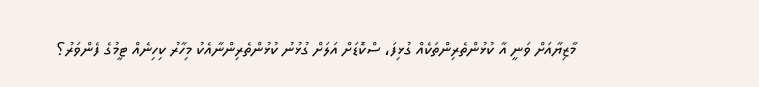މާޒިޔާއަށް ވަނީ އާ ކުޅުންތެރިންތަކެއް ގުޅިފަ، ސްކޮޑަށް އަލަށް ގުޅުނު ކުޅުންތެރިންނާއެކު މިހާރު ކިހިނެއް ޓީމުގެ ފެންވަރު؟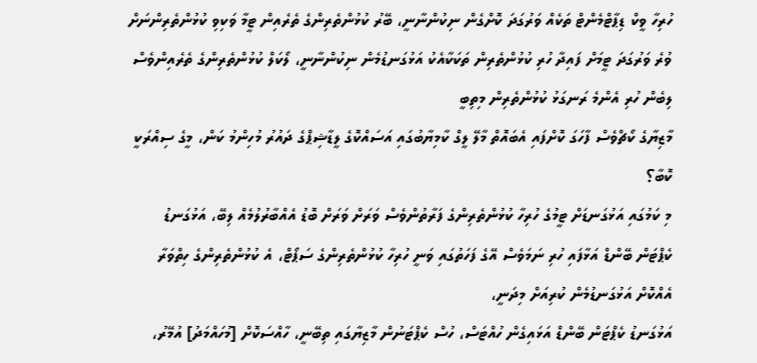ހުރިހާ ވީކް ޑިޕާޓްމެންޓް ތަކެއް ވަރުގަދަ ކޮށްގެން ނިކުންނާނީ، ބޭރު ކުޅުންތެރިންގެ ތެރެއިން ޓީމާ ވަކިވި ކުޅުންތެރިންނަށް ވުރެ ވަރުގަދަ ޓީމަށް ފައިދާ ހުރި ކުޅުންތެރިން ތަކަކާއެކު އަޅުގަނޑުމެން ނިކުންނާނީ، ލޯކަލް ކުޅުންތެރިންގެ ތެރެއިންވެސް ލިބެން ހުރި އެންމެ ރަނގަޅު ކުޅުންތެރިން މިތިބީ
މާޒިޔާގެ ކޯޗްވެސް ފާހަގަ ކޮށްފައި އެބައޮތް މާލޭ ލީގް ކާމިޔާބުގައި އަސައްކޮގެ ލީޑާޝިޕްގެ ދައުރު މުހިންމު ކަން، މީގެ ސިއްރަކީ ކޮބާ؟
މި ކަމުގައި އަޅުގަނޑަށް ޓީމުގެ ހުރިހާ ކުޅުންތެރިންގެ ފަރާތުންވެސް ވަރަށް ވަރަށް ބޮޑު އެއްބާރުލުމެއް ލިބޭ، އަޅުގަނޑު ކެޕްޓަން ބޭންޑް އަޅާފައި ހުރި ނަމަވެސް އޭގެ ފަހަތުގައި ވަނީ ހުރިހާ ކުޅުންތެރިންގެ ސަޕޯޓް، އެ ކުޅުންތެރިންގެ ހިތްވަރާ އެއްކޮށް އަޅުގަނޑުމެން ކުރިއަށް މިދަނީ،
އަޅުގަނޑު ކެޕްޓަން ބޭންޑް އަޅައިގެން ހުއްޓަސް، ހުސް ކެޕްޓަނުން މާޒިޔާގައި ތިބޭނީ، ހާއްސަކޮށް [މުހައްމަދު] އުމޭރު،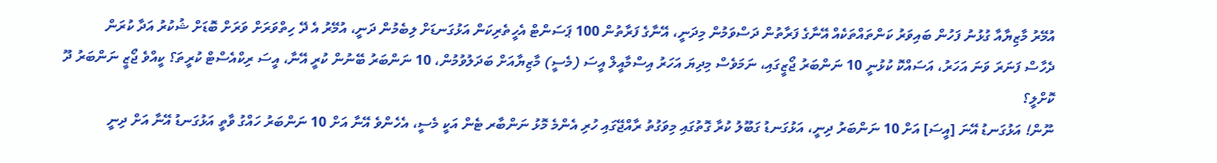އުމޭރު މާޒިޔާއާ ގުޅުނު ފަހުން ބައިވަރު ކަންތައްތަކެއް އޭނާގެ ފަރާތުން ދަސްވަމުން މިދަނީ، އޭނާގެ ފަރާތުން 100 ޕަސަންޓް އެހީތެރިކަން އަޅުގަނޑަށް ލިބެމުން ދަނީ، އުމޭރު އެ ދޭ ހިތްވަރަށް ވަރަށް ބޮޑަށް ޝުކުރު އަދާ ކުރަން
ދެހާސް ފަނަރަ ވަނަ އަހަރު، އަސައްކޮ ކުޅުނީ 10 ނަންބަރު ޖޯޒީގައި، ނަމަވެސް މިދިޔަ އަހަރު އިސްމާއީލް އީސަ (މެސީ) މާޒިޔާއަށް ބަދަލުވުމުން، 10 ނަންބަރު ބޭނުން ކުރީ އޭނާ، އީސަ ރިކްއެސްޓް ކުރީތަ؟ ކީއްވެ ޖޯޒީ ނަންބަރު ދޫ ކޮށްލީ؟
ނޫން! އަޅުގަނޑު އޭނަ [އީސަ] އަށް 10 ނަންބަރު ދިނީ، އަޅުގަނޑު ގަބޫލު ކުރާ ގޮތުގައި މިވަގުތު ރާއްޖޭގައި ހުރި އެންމެ މޮޅު ނަންބާރ ޓެން އަކީ މެސީ، އެހެންވެ އޭނާ އަށް 10 ނަންބަރު ހައްގު ވާތީ އަޅުގަނޑު އޭނާ އަށް ދިނީ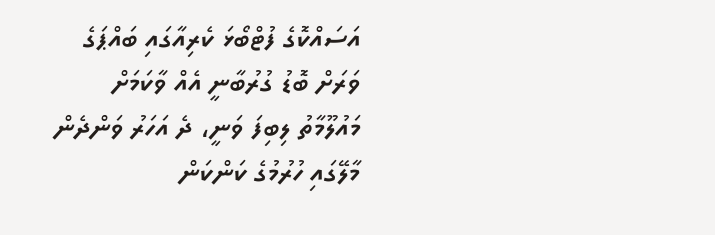އަސައްކޮގެ ފުޓްބޯޅަ ކެރިއާގައި ބައްޕަގެ ވަރަށް ބޮޑު ގުރުބާނީ އެއް ވާކަމަށް މައުލޫމާތު ލިބިފަ ވަނީ، ދެ އަހަރު ވަންދެން މާލޭގައި ހުރުމުގެ ކަންކަން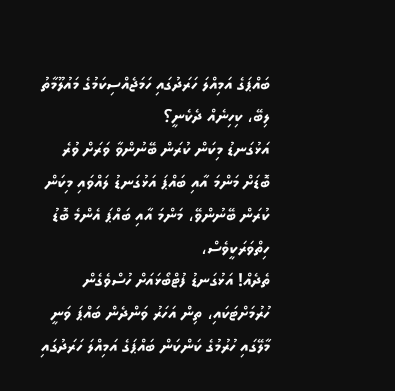ބައްޕަގެ އަމިއްލަ ހަރަދުގައި ހަމަޖެއްސިކަމުގެ މައުލޫމާތު ލިބޭ، ކިހިނެއް ދެކެނީ؟
އަޅުގަނޑު މިކަން ކުރަން ބޭނުންވާ ވަރަށް ވުރެ ބޮޑަށް މަންމަ އާއި ބައްޕަ އަޅުގަނޑު ލައްވައި މިކަން ކުރަން ބޭނުންވޭ، މަންމަ އާއި ބައްޕަ އެންމެ ބޮޑު ހިތްވަރަކީވެސް،
ތެދެއް! އަޅުގަނޑު ފުޓްބޯޅައަށް ހުސްވެގެން ހުރުމަށްޓަކައި، ތިން އަހަރު ވަންދެން ބައްޕަ ވަނީ މާލޭގައި ހުރުމުގެ ކަންކަން ބައްޕަގެ އަމިއްލަ ހަރަދުގައި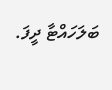ބަލަހައްޓާ ދީފަ.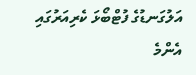އަލުގަނޑުގެ ފުޓްބޯޅަ ކެރިއަރުގައި އެންމެ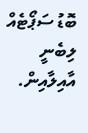ބޮޑު ސަޕޯޓެއް ލިބެނީ އާއިލާއިން.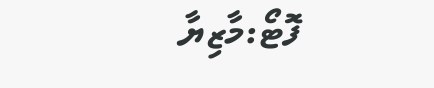ފޮޓޯ:މާޒިޔާ